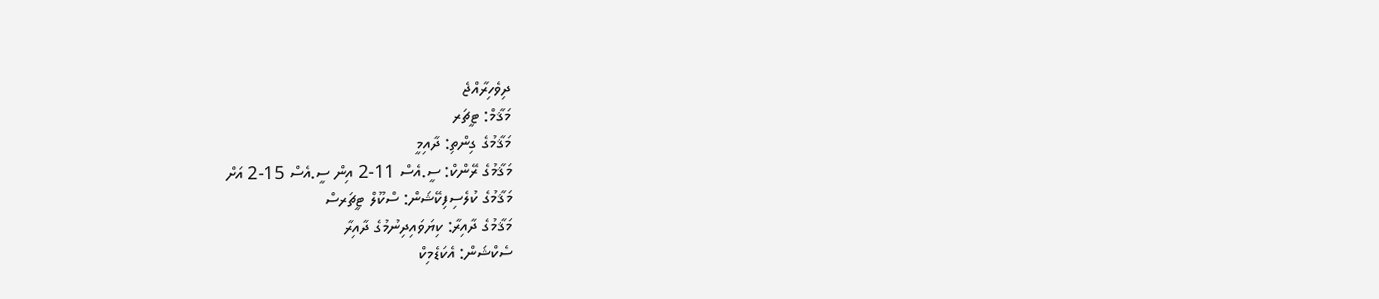ދިވެހިރާއްޖެ
މަޤާމް: ޓީޗަރ
މަޤާމުގެ ގިންތި: ދާއިމީ
މަޤާމުގެ ރޭންކް: ސީ.އެސް 11-2 އިން ސީ.އެސް 15-2 އަށް
މަޤާމުގެ ކުލެސިފިކޭޝަން: ސްކޫލް ޓީޗަރސް
މަޤާމުގެ ދާއިރާ: ކިޔަވައިދިނުމުގެ ދާއިރާ
ސެކްޝަން: އެކަޑެމިކް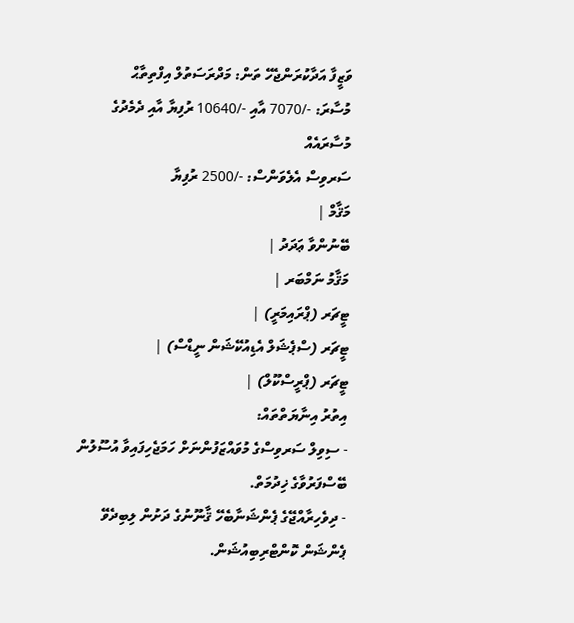ވަޒީފާ އަދާކުރަންޖެހޭ ތަން: މަދްރަސަތުލް އިފްތިތާޙް
މުސާރަ: -/7070 އާއި -/10640 ރުފިޔާ އާއި ދެމެދުގެ މުސާރައެއް
ސަރވިސް އެލެވަންސް: -/2500 ރުފިޔާ
މަޤާމް |
ބޭނުންވާ ޢަދަދު |
މަޤާމު ނަމްބަރ |
ޓީޗަރ (ޕްރައިމަރީ) |
ޓީޗަރ (ސްޕެޝަލް އެޑިއުކޭޝަން ނީޑްސް) |
ޓީޗަރ (ޕްރީސްކޫލް) |
އިތުރު އިނާޔަތްތައް:
- ސިވިލް ސަރވިސްގެ މުވައްޒަފުންނަށް ހަމަޖެހިފައިވާ އުސޫލުން ބޭސްފަރުވާގެ ޚިދުމަތް.
- ދިވެހިރާއްޖޭގެ ޕެންޝަނާބެހޭ ޤާނޫނުގެ ދަށުން ލިބިދެވޭ ޕެންޝަން ކޮންޓްރިބިއުޝަން.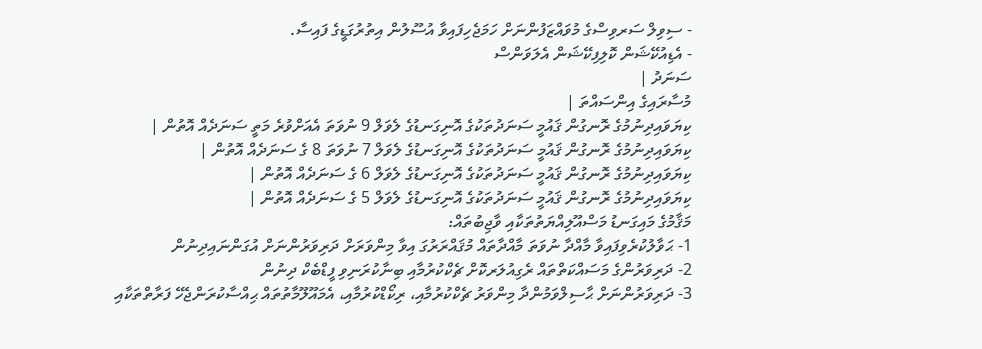- ސިވިލް ސަރވިސްގެ މުވައްޒަފުންނަށް ހަމަޖެހިފައިވާ އުސޫލުން އިތުރުގަޑީގެ ފައިސާ.
- އެޑިއުކޭޝަން ކޮލިފިކޭޝަން އެލަވަންސް
ސަނަދު |
މުސާރައިގެ އިންސައްތަ |
ކިޔަވައިދިނުމުގެ ރޮނގުން ޤައުމީ ސަނަދުތަކުގެ އޮނިގަނޑުގެ ލެވަލް 9 ނުވަތަ އެއަށްވުރެ މަތީ ސަނަދެއް އޮތުން |
ކިޔަވައިދިނުމުގެ ރޮނގުން ޤައުމީ ސަނަދުތަކުގެ އޮނިގަނޑުގެ ލެވަލް 7 ނުވަތަ 8 ގެ ސަނަދެއް އޮތުން |
ކިޔަވައިދިނުމުގެ ރޮނގުން ޤައުމީ ސަނަދުތަކުގެ އޮނިގަނޑުގެ ލެވަލް 6 ގެ ސަނަދެއް އޮތުން |
ކިޔަވައިދިނުމުގެ ރޮނގުން ޤައުމީ ސަނަދުތަކުގެ އޮނިގަނޑުގެ ލެވަލް 5 ގެ ސަނަދެއް އޮތުން |
މަޤާމުގެ މައިގަނޑު މަސްއޫލިއްޔަތުތަކާއި ވާޖިބުތައް:
1- ޙަވާލުކުރެވިފައިވާ މާއްދާ ނުވަތަ މާއްދާތައް މުޤައްރަރުގަ އިވާ މިންވަރަށް ދަރިވަރުންނަށް އުގަންނައިދިނުން
2- ދަރިވަރުންގެ މަސައްކަތްތައް ރެގިއުލަރކޮށް ޗެކްކުރުމާއި ބިނާކުރަނިވި ފީޑްބެކް ދިނުން
3- ދަރިވަރުންނަށް ޙާސިލްވަމުންދާ މިންވަރު ޗެކްކުރުމާއި، ރިކޯޑްކުރުމާއި، އެމައޫލޫމާތުތައް ޙިއްސާކުރަންޖެހޭ ފަރާތްތަކާއި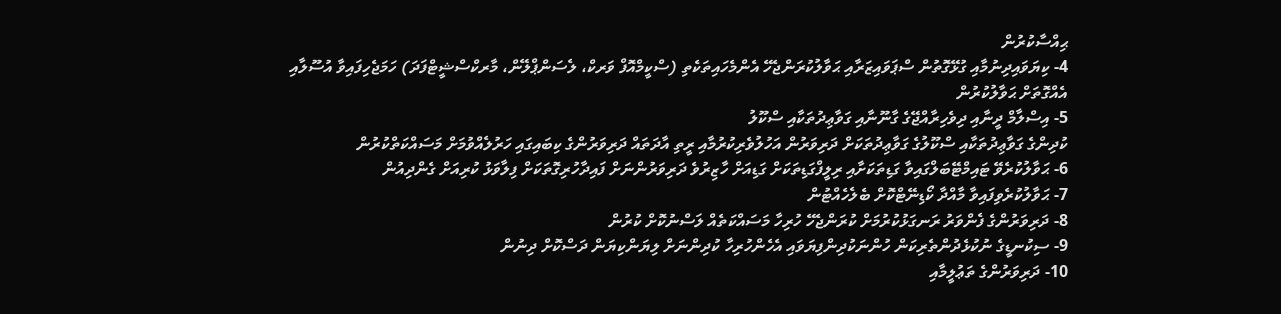ޙިއްސާކުރުން
4- ކިޔަވައިދިނުމާއި ގުޅޭގޮތުން ސްޕަވައިޒަރާއި ޙަވާލުކުރަންޖެހޭ އެންމެހައިތަކެތި (ސްކީމްއޮފް ވަރކް، ލެސަންޕްލޭން، މާރކްސްޝީޓްފަދަ) ހަމަޖެހިފައިވާ އުސޫލާއި އެއްގޮތަށް ޙަވާލުކުރުން
5- އިސްލާމް ދީނާއި ދިވެހިރާއްޖޭގެ ގާނޫނާއި ގަވާޢިދުތަކާއި ސްކޫލު
ކުދިންގެ ގަވާޢިދުތަކާއި ސްކޫލުގެ ގަވާޢިދުތަކަށް ދަރިވަރުން އަހުލުވެރިކުރުމާއި ރީތި އާދަތައް ދަރިވަރުންގެ ކިބައިގައި ހަރުލެއްވުމަށް މަސައްކަތްކުރުން
6- ޙަވާލުކުރެވޭ ޓައިމްޓޭބަލްގައިވާ ގަޑިތަކަށާއި ރިލީފްގަޑިތަކަށް ގަޑިއަށް ހާޒިރުވެ ދަރިވަރުންނަށް ފައިދާހުރިގޮތަކަށް ފިލާވަޅު ކުރިއަށް ގެންދިއުން
7- ޙަވާލުކުރެވިފައިވާ މާއްދާ ކޯޑިނޭޓްކޮށް ބެލެހެއްޓުން
8- ދަރިވަރުންގެ ފެންވަރު ރަނގަޅުކުރުމަށް ކުރަންޖެހޭ ހުރިހާ މަސައްކަތެއް ލަސްނުކޮށް ކުރުން
9- ސިކުނޑީގެ ނުކުޅެދުންތެރިކަން ހުންނަކުދިންފިޔަވައި އެހެންހުރިހާ ކުދިންނަށް ލިޔަންކިޔަން ދަސްކޮށް ދިނުން
10- ދަރިވަރުންގެ ތަޢުލީމާއި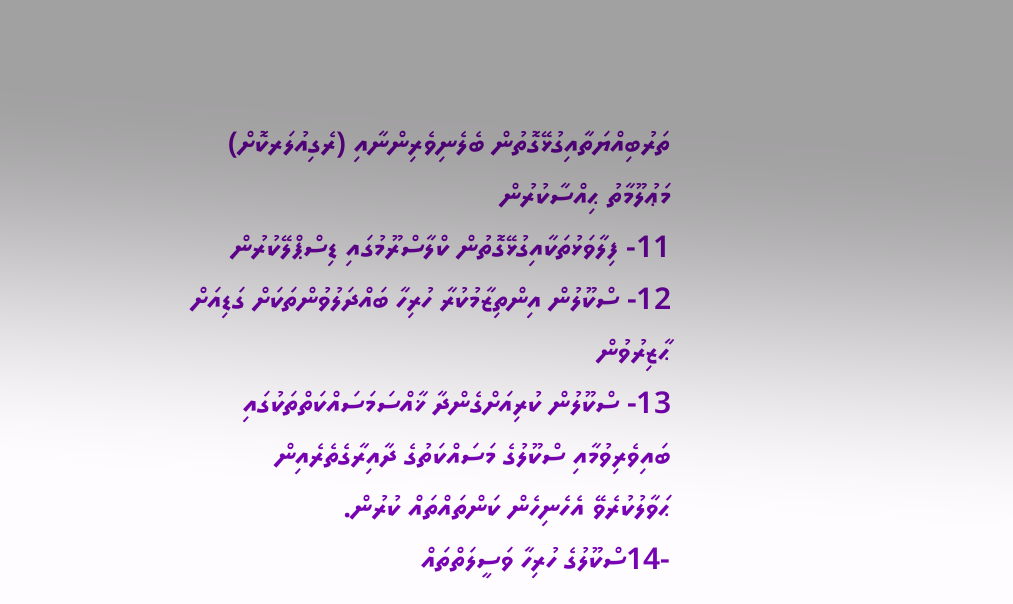ތަރުބިއްޔަތާއިގުޅޭގޮތުން ބެލެނިވެރިންނާއި (ރެގިއުލަރކޮށް) މަޢުލޫމާތު ޙިއްސާކުރުން
11- ފިލާވަޅުތަކާއިގުޅޭގޮތުން ކްލާސްރޫމުގައި ޑިސްޕްލޭކުރުން
12- ސްކޫލުން އިންތިޒާމުކުރާ ހުރިހާ ބައްދަލުވުންތަކަށް ގަޑިއަށް ޙާޒިރުވުން
13- ސްކޫލުން ކުރިއަށްގެންދާ ޚާއްސަމަސައްކަތްތަކުގައި ބައިވެރިވުމާއި ސްކޫލުގެ މަސައްކަތުގެ ދާއިރާގެތެރެއިން
ޙަވާލުކުރެވޭ އެހެނިހެން ކަންތައްތައް ކުރުން.
-14ސްކޫލުގެ ހުރިހާ ވަސީލަތްތައް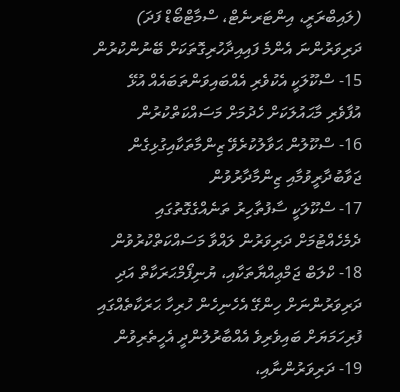(ލައިބްރަރީ، އިންޓަރނެޓް، ސްމާޓްބޯޑް ފަދަ) ދަރިވަރުންނަ އެންމެ ފައިއިދާހުރިގޮތަކަށް ބޭނުންކުރުން
15- ސްކޫލަކީ އެކުވެރި އެއްބައިވަންތަބައެއް އުޅޭ އުފާވެރި މާޙައުލަކަށް ހެދުމަށް މަސައްކަތްކުރުން
16- ސްކޫލުން ޙަވާލުކުރެވޭ ޒިންމާތަކާއިގުޅިގެން ޖަވާބުދާރީވުމާއި ޒިންމާދާރުވުން
17- ސްކޫލަކީ ސާފުތާހިރު ތަނެއްގެގޮތުގައި ދެމެހެއްޓުމަށް ދަރިވަރުން ލައްވާ މަސައްކަތްކުރުވުން
18- ކްލަބް ޖަމްޢިއްޔާތަކާއި، ޔުނިފޯމްޙަރަކާތް އަދި ދަރިވަރުންނަށް ހިންގޭ އެހެނިހެން ހުރިހާ ޙަރަކާތެއްގައި ފުރިހަމަޔަށް ބައިވެރިވެ އެއްބާރުލުންދީ އެހީތެރިވުން
19- ދަރިވަރުންނާއި،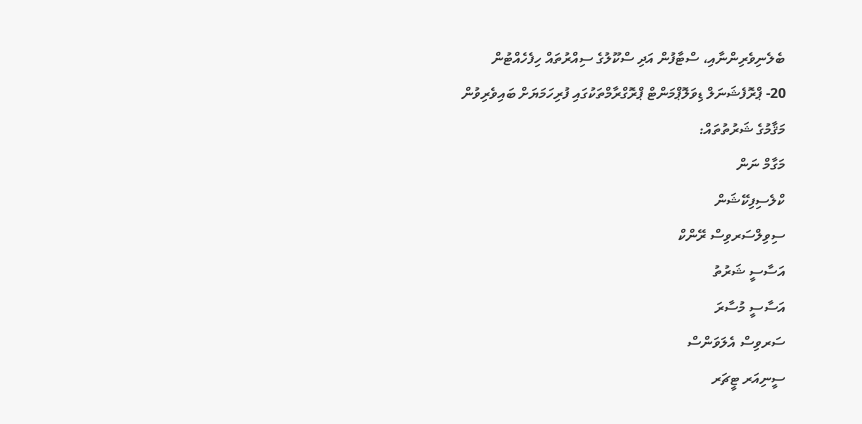ބެލެނިވެރިންނާއި، ސްޓާފުން އަދި ސްކޫލުގެ ސިއްރުތައް ހިފެހެއްޓުން
20- ޕްރޮފެޝަނަލް ޑިވަލޮޕްމަންޓް ޕްރޮގްރާމްތަކުގައި ފުރިހަމަޔަށް ބައިވެރިވުން
މަޤާމުގެ ޝަރުތުތައް:
މަގާމް ނަން
ކްލެސިފިކޭޝަން
ސިވިލްސަރވިސް ރޭންކް
އަސާސީ ޝަރުތު
އަސާސީ މުސާރަ
ސަރވިސް އެލަވަންސް
ސީނިއަރ ޓީޗަރ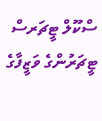ސްކޫލް ޓީޗަރސް
ޓީޗަރުންގެ ވަޒީފާގެ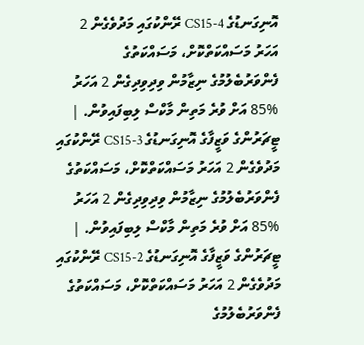އޮނިގަނޑުގެ CS15-4 ރޭންކުގައި މަދުވެގެން 2 އަހަރު މަސައްކަތްކޮށް، މަސައްކަތުގެ ފެންވަރުބެލުމުގެ ނިޒާމުން ވިދިވިދިގެން 2 އަހަރު %85 އަށް ވުރެ މަތިން މާކްސް ލިބިފައިވުން. |
ޓީޗަރުންގެ ވަޒީފާގެ އޮނިގަނޑުގެ CS15-3 ރޭންކުގައި މަދުވެގެން 2 އަހަރު މަސައްކަތްކޮށް، މަސައްކަތުގެ ފެންވަރުބެލުމުގެ ނިޒާމުން ވިދިވިދިގެން 2 އަހަރު %85 އަށް ވުރެ މަތިން މާކްސް ލިބިފައިވުން. |
ޓީޗަރުންގެ ވަޒީފާގެ އޮނިގަނޑުގެ CS15-2 ރޭންކުގައި މަދުވެގެން 2 އަހަރު މަސައްކަތްކޮށް، މަސައްކަތުގެ ފެންވަރުބެލުމުގެ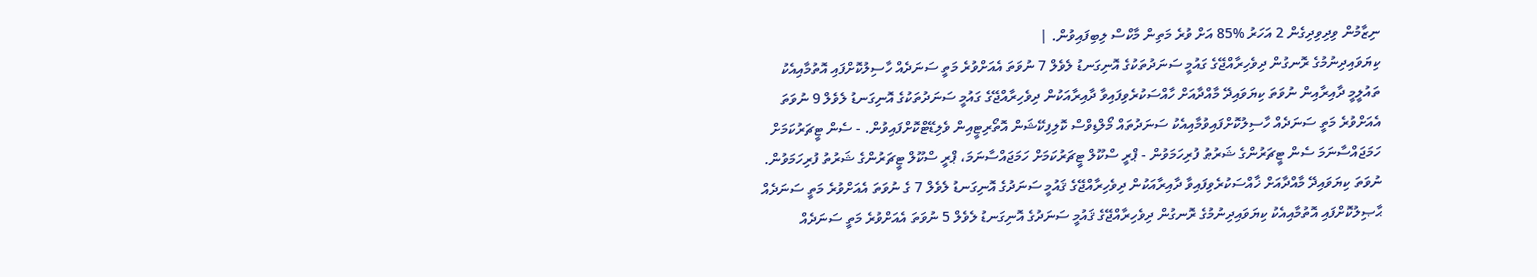ނިޒާމުން ވިދިވިދިގެން 2 އަހަރު %85 އަށް ވުރެ މަތިން މާކްސް ލިބިފައިވުން. |
ކިޔަވައިދިނުމުގެ ރޮނގުން ދިވެހިރާއްޖޭގެ ގައުމީ ސަނަދުތަކުގެ އޮނިގަނޑު ލެވެލް 7 ނުވަތަ އެއަށްވުރެ މަތީ ސަނަދެއް ހާސިލުކޮށްފައި އޮތުމާއިއެކު ތައުލީމީ ދާއިރާއިން ނުވަތަ ކިޔަވައިދޭ މާއްދާއަށް ހާއްސަކުރެވިފައިވާ ދާއިރާއަކުން ދިވެހިރާއްޖޭގެ ގައުމީ ސަނަދުތަކުގެ އޮނިގަނޑު ލެވެލް 9 ނުވަތަ އެއަށްވުރެ މަތީ ސަނަދެއް ހާސިލުކޮށްފައިވުމާއިއެކު ސަނަދުތައް މޯލްޑިވްސް ކޮލިފިކޭޝަން އޮތޯރިޓީއިން ވެލިޑޭޓްކޮށްފައިވުން. - ސެން ޓީޗަރުކަމަށް ހަމަޖައްސާނަމަ ސެން ޓީޗަރުންގެ ޝަރުޠު ފުރިހަމަވުން - ޕްރީ ސްކޫލް ޓީޗަރުކަމަށް ހަމަޖައްސާނަމަ، ޕްރީ ސްކޫލް ޓީޗަރުންގެ ޝަރުތު ފުރިހަމަވުން. ނުވަތަ ކިޔަވައިދޭ މާއްދާއަށް ޚާއްސަކުރެވިފައިވާ ދާއިރާއަކުން ދިވެހިރާއްޖޭގެ ޤައުމީ ސަނަދުގެ އޮނިގަނޑު ލެވެލް 7 ގެ ނުވަތަ އެއަށްވުރެ މަތީ ސަނަދެއް ޙާޞިލުކޮށްފައި އޮތުމާއިއެކު ކިޔަވައިދިނުމުގެ ރޮނގުން ދިވެހިރާއްޖޭގެ ޤައުމީ ސަނަދުގެ އޮނިގަނޑު ލެވެލް 5 ނުވަތަ އެއަށްވުރެ މަތީ ސަނަދެއް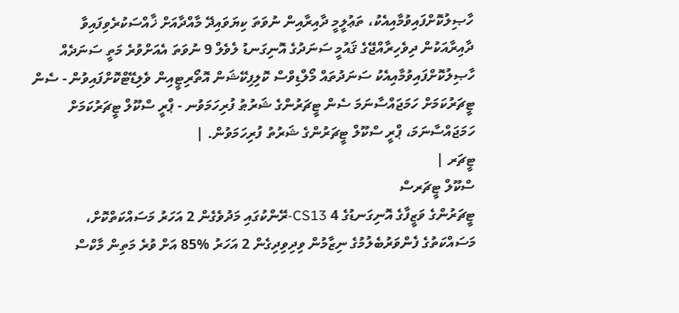ހާޞިލުކޮށްފައިވުމާއިއެކު، ތަޢުލީމީ ދާއިރާއިން ނުވަތަ ކިޔަވައިދޭ މާއްދާއަށް ޚާއްސަކުރެވިފައިވާ ދާއިރާއަކުން ދިވެހިރާއްޖޭގެ ޤައުމީ ސަނަދުގެ އޮނިގަނޑު ލެވެލް 9 ނުވަތަ އެއަށްވުރެ މަތީ ސަނަދެއް ހާޞިލުކޮށްފައިވުމާއިއެކު ސަނަދުތައް މޯލްޑިވްސް ކޮލިފިކޭޝަން އޮތޯރިޓީއިން ވެލިޑޭޓްކޮށްފައިވުން - ސެން ޓީޗަރުކަމަށް ހަމަޖައްސާނަމަ ސެން ޓީޗަރުންގެ ޝަރުޠު ފުރިހަމަވުނ - ޕްރީ ސްކޫލް ޓީޗަރުކަމަށް ހަމަޖައްސާނަމަ، ޕްރީ ސްކޫލް ޓީޗަރުންގެ ޝަރުތު ފުރިހަމަވުން. |
ޓީޗަރ |
ސްކޫލް ޓީޗަރސް
ޓީޗަރުންގެ ވަޒީފާގެ އޮނިގަނޑުގެ 4 CS13-ރޭންކުގައި މަދުވެގެން 2 އަހަރު މަސައްކަތްކޮށް، މަސައްކަތުގެ ފެންވަރުބެލުމުގެ ނިޒާމުން ވިދިވިދިގެން 2 އަހަރު %85 އަށް ވުރެ މަތިން މާކްސް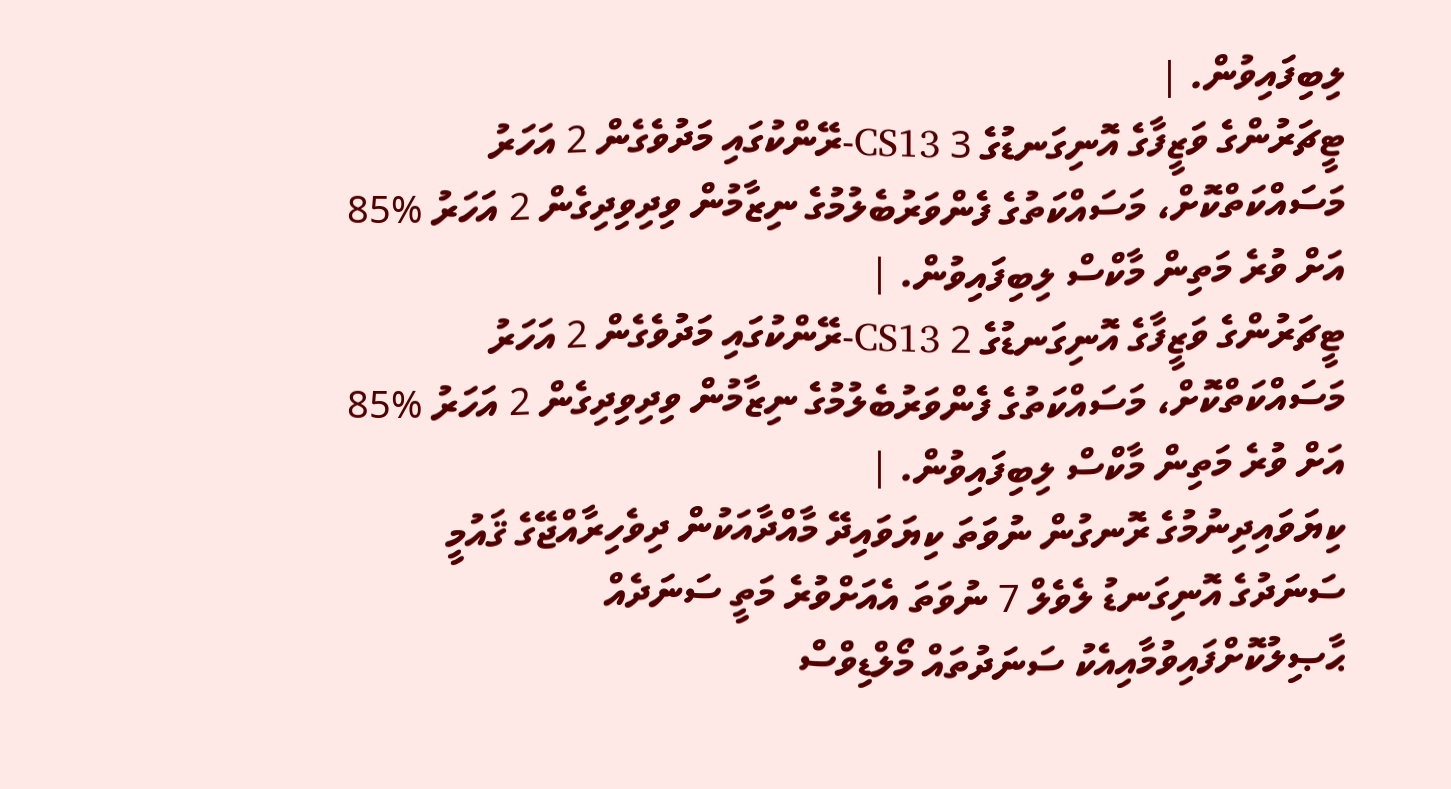ލިބިފައިވުން. |
ޓީޗަރުންގެ ވަޒީފާގެ އޮނިގަނޑުގެ 3 CS13-ރޭންކުގައި މަދުވެގެން 2 އަހަރު މަސައްކަތްކޮށް، މަސައްކަތުގެ ފެންވަރުބެލުމުގެ ނިޒާމުން ވިދިވިދިގެން 2 އަހަރު %85 އަށް ވުރެ މަތިން މާކްސް ލިބިފައިވުން. |
ޓީޗަރުންގެ ވަޒީފާގެ އޮނިގަނޑުގެ 2 CS13-ރޭންކުގައި މަދުވެގެން 2 އަހަރު މަސައްކަތްކޮށް، މަސައްކަތުގެ ފެންވަރުބެލުމުގެ ނިޒާމުން ވިދިވިދިގެން 2 އަހަރު %85 އަށް ވުރެ މަތިން މާކްސް ލިބިފައިވުން. |
ކިޔަވައިދިނުމުގެ ރޮނގުން ނުވަތަ ކިޔަވައިދޭ މާއްދާއަކުން ދިވެހިރާއްޖޭގެ ޤައުމީ ސަނަދުގެ އޮނިގަނޑު ލެވެލް 7 ނުވަތަ އެއަށްވުރެ މަތީ ސަނަދެއް ޙާޞިލުކޮށްފައިވުމާއިއެކު ސަނަދުތައް މޯލްޑިވްސް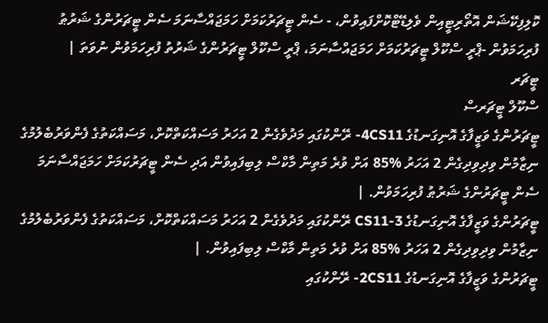ކޮލިފިކޭޝަން އޮތޯރިޓީއިން ވެލިޑޭޓްކޮށްފައިވުން، - ސެން ޓީޗަރުކަމަށް ހަމަޖައްސާނަމަ ސެން ޓީޗަރުންގެ ޝަރުޠު ފުރިހަމަވުން -ޕްރީ ސްކޫލް ޓީޗަރުކަމަށް ހަމަޖައްސާނަމަ، ޕްރީ ސްކޫލް ޓީޗަރުންގެ ޝަރުތު ފުރިހަމަވުން ނުވަތަ |
ޓީޗަރ
ސްކޫލް ޓީޗަރސް
ޓީޗަރުންގެ ވަޒީފާގެ އޮނިގަނޑުގެ 4CS11- ރޭންކުގައި މަދުވެގެން 2 އަހަރު މަސައްކަތްކޮށް، މަސައްކަތުގެ ފެންވަރުބެލުމުގެ ނިޒާމުން ވިދިވިދިގެން 2 އަހަރު %85 އަށް ވުރެ މަތިން މާކްސް ލިބިފައިވުން އަދި ސެން ޓީޗަރުކަމަށް ހަމަޖައްސާނަމަ ސެން ޓީޗަރުންގެ ޝަރުޠު ފުރިހަމަވުން. |
ޓީޗަރުންގެ ވަޒީފާގެ އޮނިގަނޑުގެ CS11-3 ރޭންކުގައި މަދުވެގެން 2 އަހަރު މަސައްކަތްކޮށް، މަސައްކަތުގެ ފެންވަރުބެލުމުގެ ނިޒާމުން ވިދިވިދިގެން 2 އަހަރު %85 އަށް ވުރެ މަތިން މާކްސް ލިބިފައިވުން. |
ޓީޗަރުންގެ ވަޒީފާގެ އޮނިގަނޑުގެ 2CS11- ރޭންކުގައި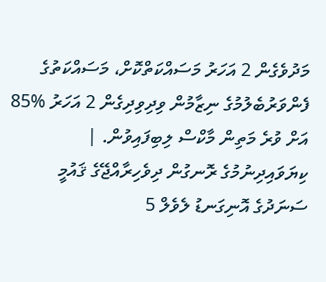މަދުވެގެން 2 އަހަރު މަސައްކަތްކޮށް، މަސައްކަތުގެ ފެންވަރުބެލުމުގެ ނިޒާމުން ވިދިވިދިގެން 2 އަހަރު %85 އަށް ވުރެ މަތިން މާކްސް ލިބިފައިވުން. |
ކިޔަވައިދިނުމުގެ ރޮނގުން ދިވެހިރާއްޖޭގެ ޤައުމީ ސަނަދުގެ އޮނިގަނޑު ލެވެލް 5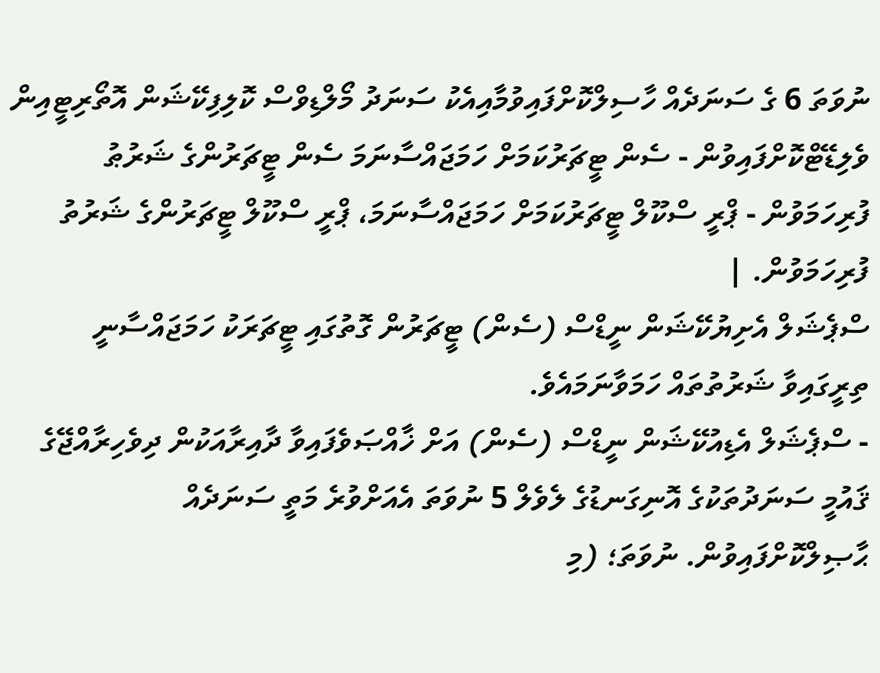ނުވަތަ 6 ގެ ސަނަދެއް ހާސިލްކޮށްފައިވުމާއިއެކު ސަނަދު މޯލްޑިވްސް ކޮލިފިކޭޝަން އޮތޯރިޓީއިން ވެލިޑޭޓްކޮށްފައިވުން - ސެން ޓީޗަރުކަމަށް ހަމަޖައްސާނަމަ ސެން ޓީޗަރުންގެ ޝަރުޠު ފުރިހަމަވުން - ޕްރީ ސްކޫލް ޓީޗަރުކަމަށް ހަމަޖައްސާނަމަ، ޕްރީ ސްކޫލް ޓީޗަރުންގެ ޝަރުތު ފުރިހަމަވުން. |
ސްޕެޝަލް އެށިޔުކޭޝަން ނީޑްސް (ސެން) ޓީޗަރުން ގޮތުގައި ޓީޗަރަކު ހަމަޖައްސާނީ ތިރީގައިވާ ޝަރުތުތައް ހަމަވާނަމައެވެ.
- ސްޕެޝަލް އެޑިއުކޭޝަން ނީޑްސް (ސެން) އަށް ޚާއްޞަވެފައިވާ ދާއިރާއަކުން ދިވެހިރާއްޖޭގެ ޤައުމީ ސަނަދުތަކުގެ އޮނިގަނޑުގެ ލެވެލް 5 ނުވަތަ އެއަށްވުރެ މަތީ ސަނަދެއް ޙާޞިލްކޮށްފައިވުން. ނުވަތަ؛ (މި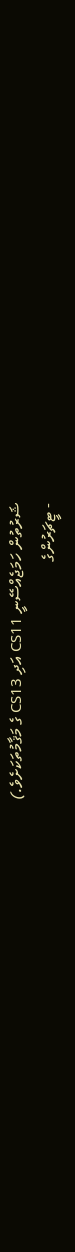ޝަރުތުން ހަމަޖެއްސޭނީ CS11 އަދި CS13 ގެ މަޤާމުތަކަށެވެ.)
- ޓީޗަރުންގެ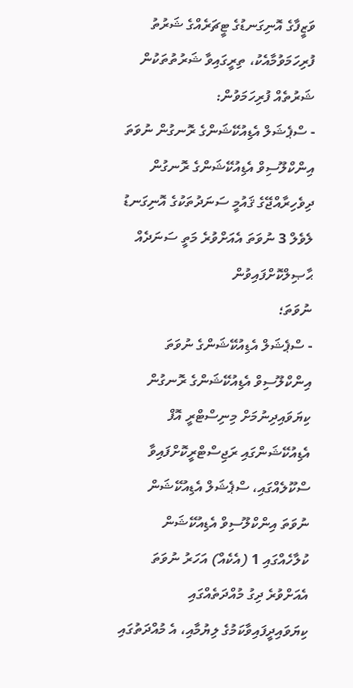ވަޒީފާގެ އޮނިގަނޑުގެ ޓީޗަރެއްގެ ޝަރުތު ފުރިހަމަވުމާއެކު، ތިރީގައިވާ ޝަރުތުތަކުން ޝަރުތެއް ފުރިހަމަވުން:
- ސްޕެޝަލް އެޑިއުކޭޝަންގެ ރޮނގުން ނުވަތަ އިންކްލޫސިވް އެޑިއުކޭޝަންގެ ރޮނގުން ދިވެހިރާއްޖޭގެ ޤައުމީ ސަނަދުތަކުގެ އޮނިގަނޑު ލެވެލް 3 ނުވަތަ އެއަށްވުރެ މަތީ ސަނަދެއް ޙާޞިލްކޮށްފައިވުން
ނުވަތަ؛
- ސްޕެޝަލް އެޑިއުކޭޝަންގެ ނުވަތަ އިންކްލޫސިވް އެޑިއުކޭޝަންގެ ރޮނގުން ކިޔަވައިދިނުމަށް މިނިސްޓްރީ އޮފް އެޑިއުކޭޝަންގައި ރަޖިސްޓްރީކޮށްފައިވާ ސްކޫލެއްގައި، ސްޕެޝަލް އެޑިއުކޭޝަން ނުވަތަ އިންކްލޫސިވް އެޑިއުކޭޝަން ކުލާހެއްގައި 1 (އެކެއް) އަހަރު ނުވަތަ އެއަށްވުރެ ދިގު މުއްދަތެއްގައި ކިޔަވައިދީފައިވާކަމުގެ ލިޔުމާއި، އެ މުއްދަތުގައި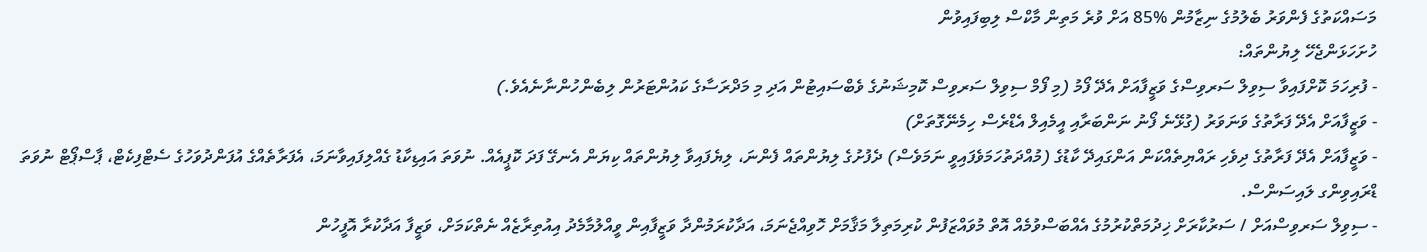މަސައްކަތުގެ ފެންވަރު ބެލުމުގެ ނިޒާމުން %85 އަށް ވުރެ މަތިން މާކްސް ލިބިފައިވުން
ހުށަހަޅަންޖެހޭ ލިޔުންތައް:
- ފުރިހަމަ ކޮށްފައިވާ ސިވިލް ސަރވިސްގެ ވަޒީފާއަށް އެދޭ ފޯމު (މި ފޯމް ސިވިލް ސަރވިސް ކޮމިޝަނުގެ ވެބްސައިޓުން އަދި މި މަދްރަސާގެ ކައުންޓަރުން ލިބެންހުންނާނެއެވެ.)
- ވަޒީފާއަށް އެދޭ ފަރާތުގެ ވަނަވަރު (ގުޅޭނެ ފޯނު ނަންބަރާއި އީމެއިލް އެޑްރެސް ހިމެނޭގޮތަށް)
- ވަޒީފާއަށް އެދޭ ފަރާތުގެ ދިވެހި ރައްޔިތެއްކަން އަންގައިދޭ ކާޑުގެ (މުއްދަތުހަމަވެފައިވީ ނަމަވެސް) ދެފުށުގެ ލިޔުންތައް ފެންނަ، ލިޔެފައިވާ ލިޔުންތައް ކިޔަން އެނގޭ ފަދަ ކޮޕީއެއް. ނުވަތަ އައިޑިކާޑު ގެއްލިފައިވާނަމަ، އެފަރާތެއްގެ އުފަންދުވަހުގެ ސެޓްފިކެޓް، ޕާސްޕޯޓް ނުވަތަ ޑްރައިވިންގ ލައިސަންސް.
- ސިވިލް ސަރވިސްއަށް / ސަރުކާރަށް ޚިދުމަތްކުރުމުގެ އެއްބަސްވުމެއް އޮތް މުވައްޒަފުން ކުރިމަތިލާ މަޤާމަށް ހޮވިއްޖެނަމަ، އަދާކުރަމުންދާ ވަޒީފާއިން ވީއްލުމާމެދު އިއުތިރާޒެއް ނެތްކަމަށް، ވަޒީފާ އަދާކުރާ އޮފީހުން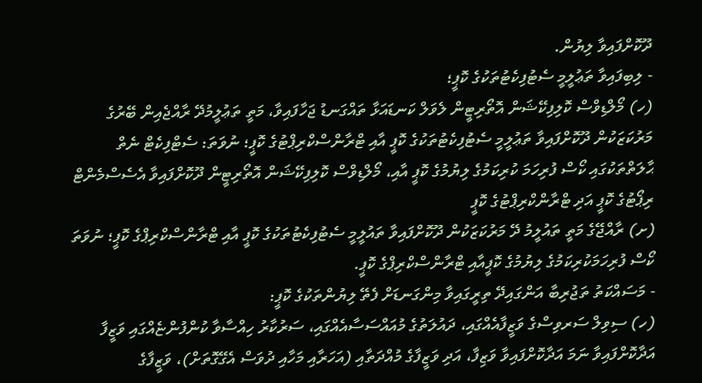ދޫކޮށްފައިވާ ލިޔުން.
- ލިބިފައިވާ ތަޢުލީމީ ސެޓުފިކެޓުތަކުގެ ކޮޕީ؛
(ހ) މޯލްޑިވްސް ކޮލިފިކޭޝަން އޮތޯރިޓީން ލެވަލް ކަނޑައަޅާ ތައްގަނޑު ޖަހާފައިވާ، މަތީ ތަޢުލީމުދޭ ރާއްޖެއިން ބޭރުގެ މަރުކަޒަކުން ދޫކޮށްފައިވާ ތަޢުލީމީ ސެޓުފިކެޓުތަކުގެ ކޮޕީ އާއި ޓްރާންސްކްރިޕްޓުގެ ކޮޕީ؛ ނުވަތަ: ސެޓްފިކެޓް ނެތް ޙާލަތްތަކުގައި ކޯސް ފުރިހަމަ ކުރިކަމުގެ ލިޔުމުގެ ކޮޕީ އާއި، މޯލްޑިވްސް ކޮލިފިކޭޝަން އޮތޯރިޓީން ދޫކޮށްފައިވާ އެސެސްމެންޓް ރިޕޯޓުގެ ކޮޕީ އަދި ޓްރާންކްރިޕްޓުގެ ކޮޕީ
(ށ) ރާއްޖޭގެ މަތީ ތައުލީމު ދޭ މަރުކަޒަކުން ދޫކޮށްފައިވާ ތައުލީމީ ސެޓުފިކެޓުތަކުގެ ކޮޕީ އާއި ޓްރާންސްކްރިޕްގެ ކޮޕީ؛ ނުވަތަ ކޯސް ފުރިހަމަކުރިކަމުގެ ލިޔުމުގެ ކޮޕީއާއި ޓްރާންސްކްރިޕްގެ ކޮޕީ.
- މަސައްކަތު ތަޖުރިބާ އަންގައިދޭ ތިރީގައިވާ މިންގަނޑަށް ފެތޭ ލިޔުންތަކުގެ ކޮޕީ:
(ހ) ސިވިލް ސަރވިސްގެ ވަޒީފާއެއްގައި، ދައުލަތުގެ މުއައްސަސާއެއްގައި، ސަރުކާރު ހިއްސާވާ ކުންފުންޏެއްގައި ވަޒީފާ އަދާކޮށްފައިވާ ނަމަ އަދާކޮށްފައިވާ ވަޒިފާ، އަދި ވަޒީފާގެ މުއްދަތާއި (އަހަރާއި މަހާއި ދުވަސް އެގޭގޮތަށް)، ވަޒީފާގެ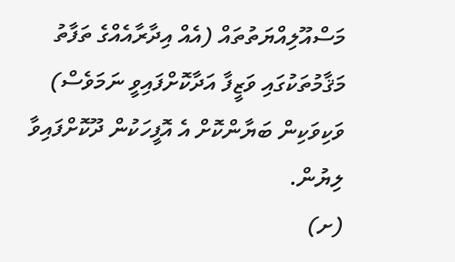މަސްއޫލިއްޔަތުތައް (އެއް އިދާރާއެއްގެ ތަފާތު މަޤާމުތަކުގައި ވަޒީފާ އަދާކޮށްފައިވީ ނަމަވެސް) ވަކިވަކިން ބަޔާންކޮށް އެ އޮފީހަކުން ދޫކޮށްފައިވާ ލިޔުން.
(ށ)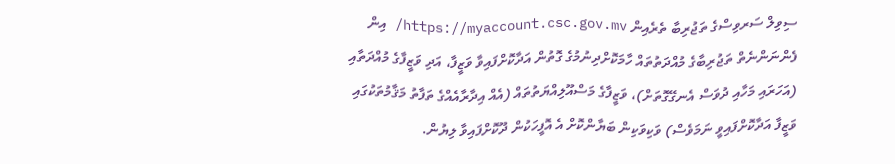ސިވިލް ސަރވިސްގެ ތަޖުރިބާ ތެރެއިން https://myaccount.csc.gov.mv/ އިން ފެންނަންނެތް ތަޖުރިބާގެ މުއްދަތުތައް ހާމަކޮށްދިނުމުގެ ގޮތުން އަދާކޮށްފައިވާ ވަޒީފާ، އަދި ވަޒީފާގެ މުއްދަތާއި (އަހަރައި މަހާއި ދުވަސް އެނގޭގޮތަށް)، ވަޒީފާގެ މަސްއޫލިއްޔަތުތައް (އެއް އިދާރާއެއްގެ ތަފާތު މަޤާމުތަކުގައި ވަޒީފާ އަދާކޮށްފައިވީ ނަމަވެސް) ވަކިވަކިން ބަޔާންކޮށް އެ އޮފީހަކުން ދޫކޮށްފައިވާ ލިޔުން.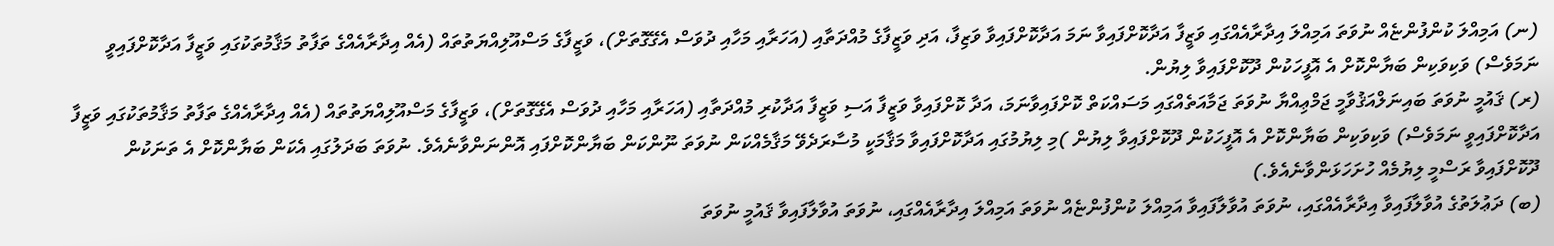(ނ) އަމިއްލަ ކުންފުންޏެއް ނުވަތަ އަމިއްލަ އިދާރާއެއްގައި ވަޒީފާ އަދާކޮށްފައިވާ ނަމަ އަދާކޮށްފައިވާ ވަޒިފާ، އަދި ވަޒީފާގެ މުއްދަތާއި (އަހަރާއި މަހާއި ދުވަސް އެގޭގޮތަށް)، ވަޒީފާގެ މަސްއޫލިއްޔަތުތައް (އެއް އިދާރާއެއްގެ ތަފާތު މަޤާމުތަކުގައި ވަޒީފާ އަދާކޮށްފައިވީ ނަމަވެސް) ވަކިވަކިން ބަޔާންކޮށް އެ އޮފީހަކުން ދޫކޮށްފައިވާ ލިޔުން.
(ރ) ޤައުމީ ނުވަތަ ބައިނަލްއަޤުވާމީ ޖަމްޢިއްޔާ ނުވަތަ ޖަމާއަތެއްގައި މަސައްކަތް ކޮށްފައިވާނަމަ، އަދާ ކޮށްފައިވާ ވަޒީފާ އަސި ވަޒީފާ އަދާކުރި މުއްދަތާއި (އަހަރާއި މަހާއި ދުވަސް އެގޭގޮތަށް)، ވަޒީފާގެ މަސްއޫލިއްޔަތުތައް (އެއް އިދާރާއެއްގެ ތަފާތު މަޤާމުތަކުގައި ވަޒީފާ އަދާކޮށްފައިވީ ނަމަވެސް) ވަކިވަކިން ބަޔާންކޮށް އެ އޮފީހަކުން ދޫކޮށްފައިވާ ލިޔުން )މި ލިޔުމުގައި އަދާކޮށްފައިވާ މަޤާމަކީ މުސާރަދެވޭ މަޤާމެއްކަން ނުވަތަ ނޫންކަން ބަޔާންކޮށްފައި އޮންނަންވާނެއެވެ. ނުވަތަ ބަދަލުގައި އެކަން ބަޔާންކޮށް އެ ތަނަކުން ދޫކޮށްފައިވާ ރަސްމީ ލިޔުމެއް ހުށަހަޅަންވާނެއެވެ.)
(ބ) ދަޢުލަތުގެ އުވާލާފައިވާ އިދާރާއެއްގައި، ނުވަތަ އުވާލާފައިވާ އަމިއްލަ ކުންފުންޏެއް ނުވަތަ އަމިއްލަ އިދާރާއެއްގައި، ނުވަތަ އުވާލާފައިވާ ޤައުމީ ނުވަތަ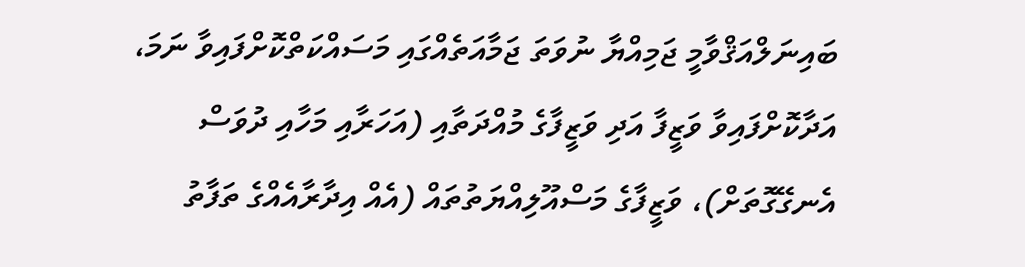ބައިނަލްއަޤްވާމީ ޖަމިއްޔާ ނުވަތަ ޖަމާއަތެއްގައި މަސައްކަތްކޮށްފައިވާ ނަމަ، އަދާކޮށްފައިވާ ވަޒީފާ އަދި ވަޒީފާގެ މުއްދަތާއި (އަހަރާއި މަހާއި ދުވަސް އެނގޭގޮތަށް)، ވަޒީފާގެ މަސްއޫލިއްޔަތުތައް (އެއް އިދާރާއެއްގެ ތަފާތު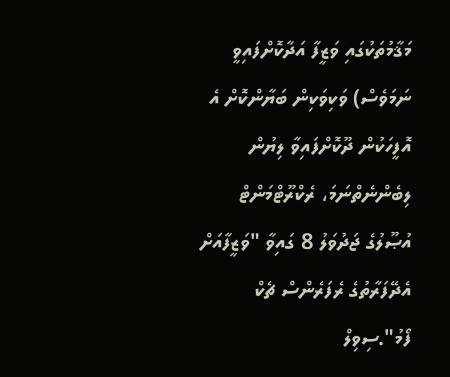މަޤާމުތަކުގައި ވަޒީފާ އަދާކޮށްފައިވީ ނަމަވެސް) ވަކިވަކިން ބަޔާންކޮށް އެ އޮފީހަކުން ދޫކޮށްފައިވާ ލިޔުން ލިބެންނެތްނަމަ، ރެކްރޫޓްމަންޓް އުޞޫލުގެ ޖަދުވަލު 8 ގައިވާ "ވަޒީފާއަށް އެދޭފަރާތުގެ ރެފަރެންސް ޗެކް ފޯމު".ސިވިލް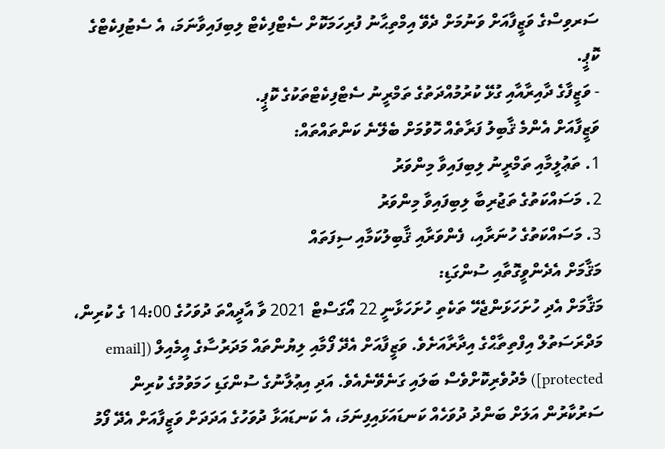ސަރވިސްގެ ވަޒީފާއަށް ވަނުމަށް ދެވޭ އިމްތިޙާނު ފުރިހަމަކޮށް ސެޓްފިކެޓް ލިބިފައިވާނަމަ، އެ ސެޓުފިކެޓްގެ ކޮޕީ.
- ވަޒީފާގެ ދާއިރާއާއި ގުޅޭ ކުރުމުއްދަތުގެ ތަމްރީނު ސެޓްފިކެޓްތަކުގެ ކޮޕީ.
ވަޒީފާއަށް އެންމެ ޤާބިލު ފަރާތެއް ހޮވުމަށް ބެލޭނެ ކަންތައްތައް:
1. ތަޢުލީމާއި ތަމްރީނު ލިބިފައިވާ މިންވަރު
2. މަސައްކަތުގެ ތަޖުރިބާ ލިބިފައިވާ މިންވަރު
3. މަސައްކަތުގެ ހުނަރާއި، ފެންވަރާއި ޤާބިލުކަމާއި ސިފަތައް
މަޤާމަށް އެދެންވީގޮތާއި ސުންގަޑި:
މަޤާމަށް އެދި ހުށަހަޅަންޖެހޭ ތަކެތި ހުށަހަޅާނީ 22 އޯގަސްޓް 2021 ވާ އާދީއްތަ ދުވަހުގެ 14:00 ގެ ކުރިން، މަދްރަސަތުލް އިފްތިތާޙްގެ އިދާރާއަށެވެ. ވަޒީފާއަށް އެދޭ ފޯމާއި ލިޔުންތައް މަދަރުސާގެ އީމެއިލް ([email protected]) މެދުވެރިކޮށްވެސް ބަލައި ގަނެވޭނެއެވެ. އަދި އިޢުލާނުގެ ސުންގަޑި ހަމަވުމުގެ ކުރިން ސަރުކާރުން އަލަށް ބަންދު ދުވަހެއް ކަނޑައަޅައިފިނަމަ، އެ ކަނޑައަޅާ ދުވަހުގެ އަދަދަށް ވަޒީފާއަށް އެދޭ ފޯމު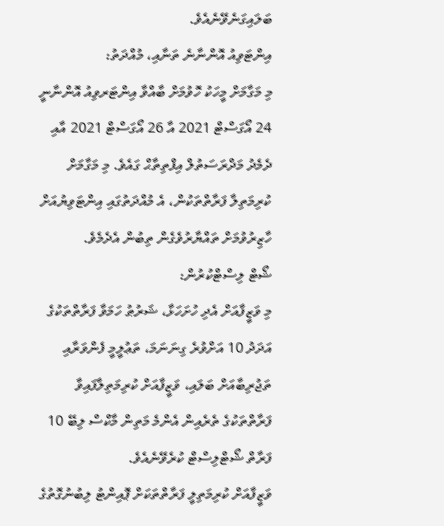ބަލައިގަނެވޭނެއެވެ.
އިންޓަވިއު އޮންނާނެ ތަނާއި، މުއްދަތު:
މި މަގާމަށް މީހަކު ހޮވުމަށް ބާއްވާ އިންޓަރވިއު އޮންނާނީ 24 އޯގަސްޓް 2021 އާ 26 އޯގަސްޓް 2021 އާއި ދެމެދު މަދްރަސަތުލް އިފްތިތާޙް ގައެވެ. މި މަގާމަށް ކުރިމަތިލާ ފަރާތްތަކުން، އެ މުއްދަތުގައި އިންޓަވިޔުއަށް ހާޒިރުވުމަށް ތައްޔާރުވެގެން ތިބުން އެދެމެވެ.
ޝޯޓް ލިސްޓްކުރުން:
މި ވަޒީފާއަށް އެދި ހުށަހަޅާ، ޝަރުޠު ހަމަވާ ފަރާތްތަކުގެ އަދަދު 10 އަށްވުރެ ގިނަނަމަ، ތަޢުލީމީ ފެންވަރާއި ތަޖުރިބާއަށް ބަލައި، ވަޒީފާއަށް ކުރިމަތިލާފައިވާ ފަރާތްތަކުގެ ތެރެއިން އެންމެ މަތިން މާކްސް ލިބޭ 10 ފަރާތް ޝޯޓްލިސްޓް ކުރެވޭނެއެވެ.
ވަޒީފާއަށް ކުރިމަތިލީ ފަރާތްތަކަށް ޕޮއިންޓު ލިބުނުގޮތުގެ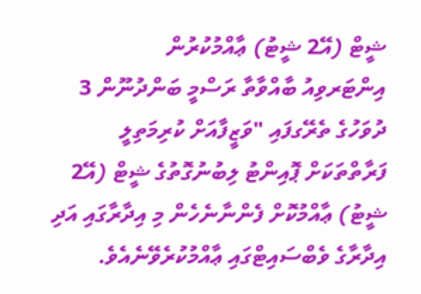ޝީޓް (އޭ2 ޝީޓު) ޢާއްމުކުރުން
އިންޓަރވިއު ބާއްވާތާ ރަސްމީ ބަންދުނޫން 3 ދުވަހުގެ ތެރޭގފައި "ވަޒީފާއަށް ކުރިމަތިލީ ފަރާތްތަކަށް ޕޮއިންޓު ލިބުނުގޮތުގެ ޝީޓް (އޭ2 ޝީޓު) ޢާއްމުކޮށް ފެންނާނެހެން މި އިދާރާގައި އަދި އިދާރާގެ ވެބްސައިޓްގައި ޢާއްމުކުރެވޭނެއެވެ.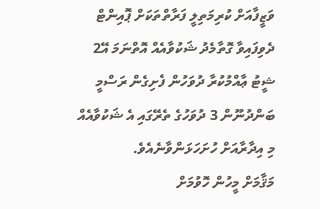ވަޒީފާއަށް ކުރިމަތިލީ ފަރާތްތަކަށް ޕޮއިންޓް ދެވިފައިވާ ގޮތާމެދު ޝަކުވާއެއް އޮތްނަމަ އޭ2 ޝީޓު ޢާއްމުކުރާ ދުވަހުން ފެށިގެން ރަސްމީ ބަންދުނޫން 3 ދުވަހުގެ ތެރޭގައި އެ ޝަކުވާއެއް މި އިދާރާއަށް ހުށަހަޅަންވާނެއެވެ.
މަޤާމަށް މީހުން ހޮވުމަށް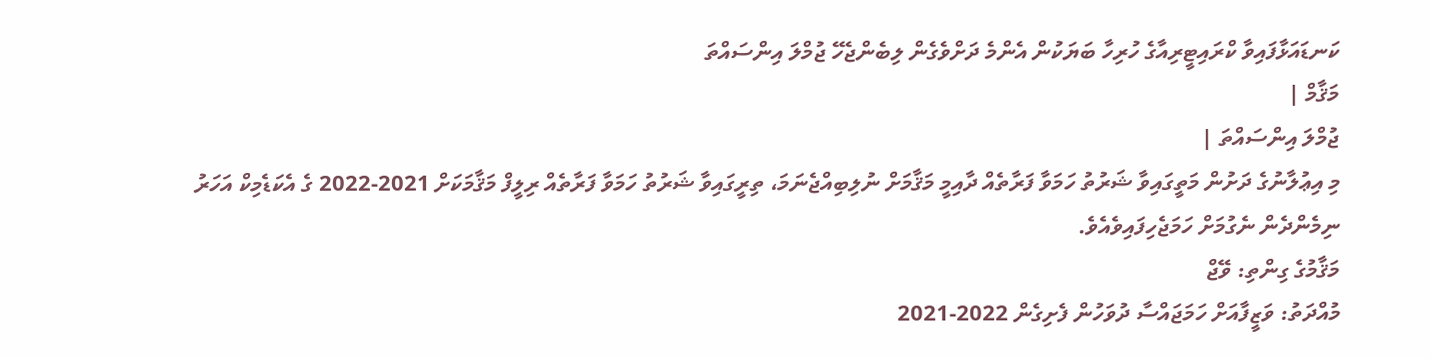ކަނޑައަޅާފައިވާ ކްރައިޓީރިއާގެ ހުރިހާ ބަޔަކުން އެންމެ ދަށްވެގެން ލިބެންޖެހޭ ޖުމްލަ އިންސައްތަ
މަޤާމް |
ޖުމްލަ އިންސައްތަ |
މި އިޢުލާނުގެ ދަށުން މަތީގައިވާ ޝަރުތު ހަމަވާ ފަރާތެއް ދާއިމީ މަޤާމަށް ނުލިބިއްޖެނަމަ، ތިރީގައިވާ ޝަރުތު ހަމަވާ ފަރާތެއް ރިލީފް މަޤާމަކަށް 2021-2022 ގެ އެކަޑެމިކް އަހަރު ނިމެންދެން ނެގުމަށް ހަމަޖެހިފައިވެއެވެ.
މަޤާމުގެ ގިންތި: ވޭޖް
މުއްދަތު: ވަޒީފާއަށް ހަމަޖައްސާ ދުވަހުން ފެށިގެން 2022-2021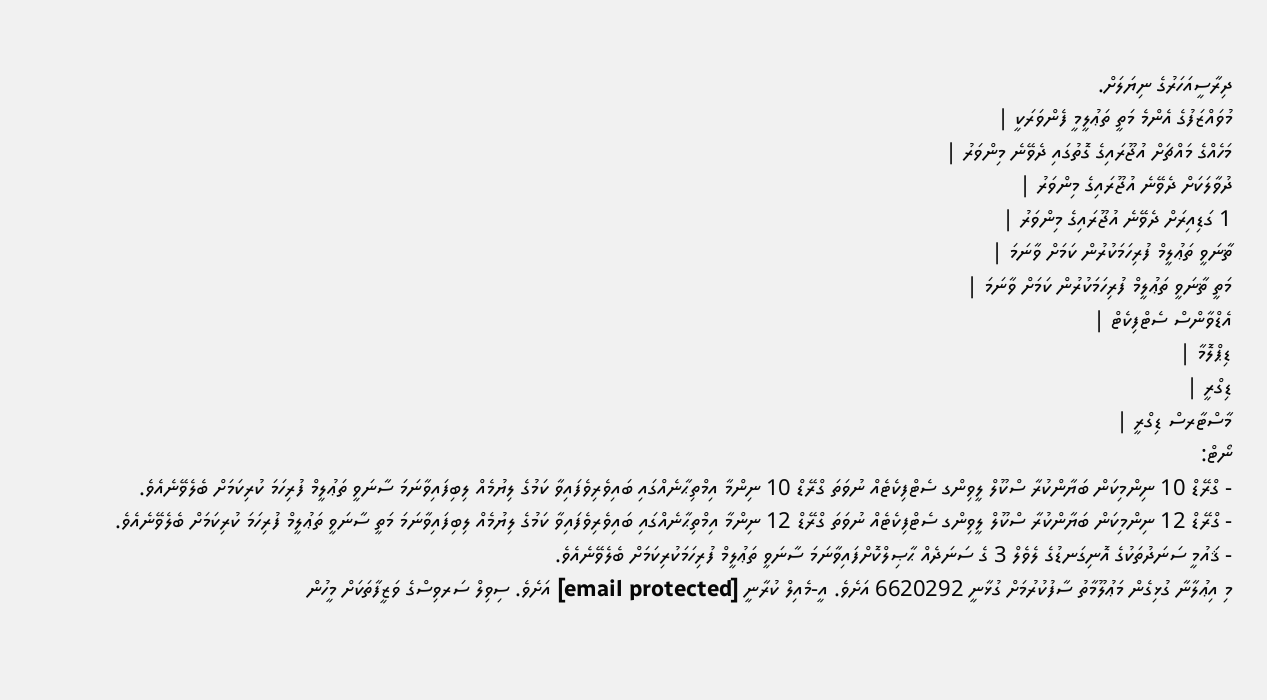ދިރާސީއަހަރުގެ ނިޔަލަށް.
މުވައްޒަފުގެ އެންމެ މަތީ ތަޢުލީމީ ފެންވަރަކީ |
މަހެއްގެ މައްޗަށް އުޖޫރައިގެ ގޮތުގައި ދެވޭނެ މިންވަރު |
ދުވާލަކަށް ދެވޭނެ އުޖޫރައިގެ މިންވަރު |
1 ގަޑިއިރަށް ދެވޭނެ އުޖޫރައިގެ މިންވަރު |
ޡާނަވީ ތަޢުލީމް ފުރިހަމަކުރުން ކަމަށް ވާނަމަ |
މަތީ ޡާނަވީ ތަޢުލީމް ފުރިހަމަކުރުން ކަމަށް ވާނަމަ |
އެޑްވާންސް ސެޓްފިކެޓް |
ޑިޕްލޮމާ |
ޑިގްރީ |
މާސްޓާރސް ޑިގްރީ |
ނޯޓް:
- ގްރޭޑް 10 ނިންމިކަން ބަޔާންކުރާ ސްކޫލް ލީވިންގ ސެޓްފިކެޓެއް ނުވަތަ ގްރޭޑް 10 ނިންމާ އިމްތިޙާނެއްގައި ބައިވެރިވެފައިވާ ކަމުގެ ލިޔުމެއް ލިބިފައިވާނަމަ ސާނަވީ ތަޢުލީމް ފުރިހަމަ ކުރިކަމަށް ބެލެވޭނެއެވެ.
- ގްރޭޑް 12 ނިންމިކަން ބަޔާންކުރާ ސްކޫލް ލީވިންގ ސެޓްފިކެޓެއް ނުވަތަ ގްރޭޑް 12 ނިންމާ އިމްތިޙާނެއްގައި ބައިވެރިވެފައިވާ ކަމުގެ ލިޔުމެއް ލިބިފައިވާނަމަ މަތީ ސާނަވީ ތަޢުލީމް ފުރިހަމަ ކުރިކަމަށް ބެލެވޭނެއެވެ.
- ޤައުމީ ސަނަދުތަކުގެ އޮނިގަނޑުގެ ލެވެލް 3 ގެ ސަނަދެއް ޙާޞިލްކޮށްފައިވާނަމަ ސާނަވީ ތަޢުލީމް ފުރިހަމަކުރިކަމަށް ބެލެވޭނެއެވެ.
މި އިޢުލާނާ ގުޅިގެން މަޢުލޫމާތު ސާފުކުރުމަށް ގުޅާނީ 6620292 އަށެވެ. އީ-މެއިލް ކުރާނީ [email protected] އަށެވެ. ސިވިލް ސަރވިސްގެ ވަޒީފާތަކަށް މީހުން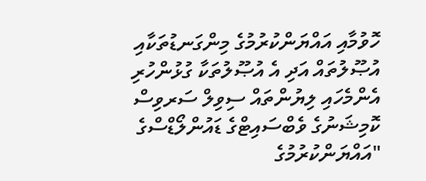ހޮވުމާއި އައްޔަންކުރުމުގެ މިންގަނޑުތަކާއި އުޞޫލުތައް އަދި އެ އުޞޫލުތަކާ ގުޅުންހުރި އެންމެހައި ލިޔުންތައް ސިވިލް ސަރވިސް ކޮމިޝަނުގެ ވެބްސައިޓްގެ ޑައުންލޯޑްސްގެ "އައްޔަންކުރުމުގެ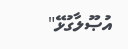އުޞޫލާގުޅޭ"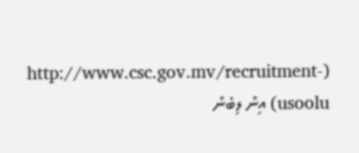(http://www.csc.gov.mv/recruitment-usoolu) އިން ލިބެން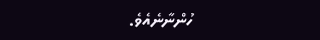ހުންނާނެއެވެ.